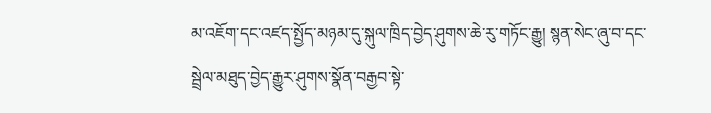མ་འཇོག་དང་འཛད་སྤྱོད་མཉམ་དུ་སྐུལ་ཁྲིད་བྱེད་ཤུགས་ཆེ་རུ་གཏོང་རྒྱུ། སྙན་སེང་ཞུ་བ་དང་སྦྲེལ་མཐུད་བྱེད་རྒྱུར་ཤུགས་སྣོན་བརྒྱབ་སྟེ་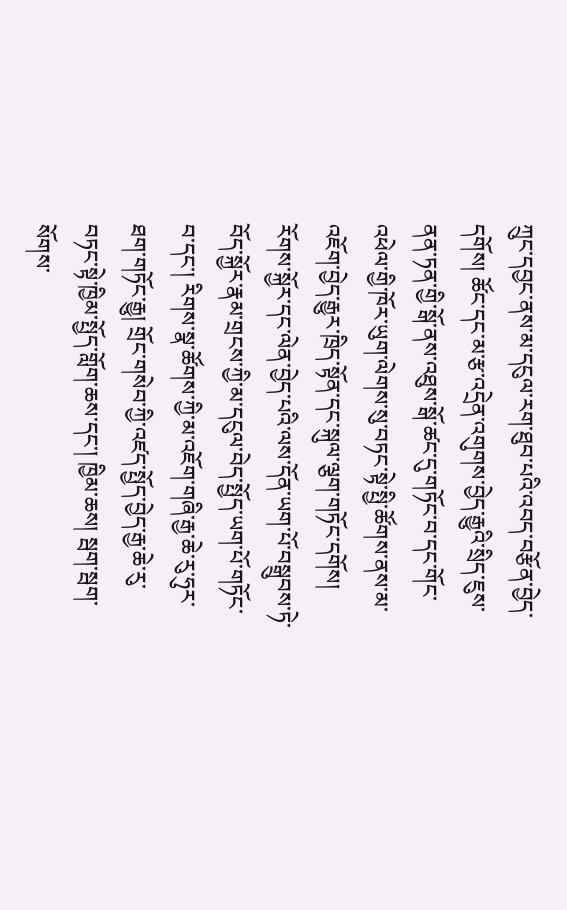ཀྲུང་དབྱང་ནས་མ་དངུལ་རག་ཐུབ་པའི་འབད་བརྩོན་བྱེད་དགོས། ཚོང་དང་མ་རྩ་འདྲེན་འགུགས་བྱེད་རྒྱུའི་སྲིད་ཇུས་ནན་ཏན་གྱི་སྒོ་ནས་འཐུས་སྒོ་ཚང་དུ་གཏོང་བ་དང་གོང་འཕེལ་གྱི་ཁོར་ཡུག་ལེགས་སུ་བཏང་སྟེ་སྤྱི་ཚོགས་ནས་མ་འཇོག་བྱེད་རྒྱུར་ཁྲིད་སྟོན་དང་སྐུལ་ལྕག་གཏོང་དགོས། རོགས་སྐྱོར་དང་ལེན་བྱེད་པའི་ལས་དོན་ཡག་པོ་བསྒྲུབས་ཏེ་བོད་སྐྱོར་རྣམ་གྲངས་ཀྱི་མ་དངུལ་བེད་སྤྱོད་ཡག་པོ་གཏོང་བ་དང་། རིགས་སྣ་ཚོགས་ཀྱི་མ་འཇོག་གཞི་རྒྱ་ཆེ་རུ་ཧུར་ཐག་གཏོང་རྒྱུ། གྲོང་གསེབ་ཀྱི་འཛད་སྤྱོད་བྱེད་རྒྱ་ཆེ་རུ་བཏང་སྟེ་ཁྱིམ་སྤྱོད་གློག་ཆས་དང་། ཁྱིམ་ཆས། སྦག་སྦག་སོགས་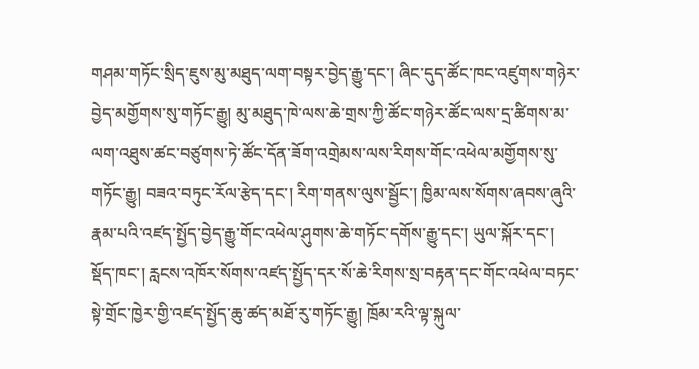གཤམ་གཏོང་སྲིད་ཇུས་མུ་མཐུད་ལག་བསྟར་བྱེད་རྒྱུ་དང་། ཞིང་དུད་ཚོང་ཁང་འཛུགས་གཉེར་བྱེད་མགྱོགས་སུ་གཏོང་རྒྱུ། མུ་མཐུད་ཁེ་ལས་ཆེ་གྲས་ཀྱི་ཚོང་གཉེར་ཚོང་ལས་དྲ་ཚིགས་མ་ལག་འཐུས་ཚང་བཙུགས་ཏེ་ཚོང་དོན་ཟོག་འགྲེམས་ལས་རིགས་གོང་འཕེལ་མགྱོགས་སུ་གཏོང་རྒྱུ། བཟའ་བཏུང་རོལ་རྩེད་དང་། རིག་གནས་ལུས་སྦྱོང་། ཁྱིམ་ལས་སོགས་ཞབས་ཞུའི་རྣམ་པའི་འཛད་སྤྱོད་བྱེད་རྒྱུ་གོང་འཕེལ་ཤུགས་ཆེ་གཏོང་དགོས་རྒྱུ་དང་། ཡུལ་སྐོར་དང་། སྡོད་ཁང་། རླངས་འཁོར་སོགས་འཛད་སྤྱོད་དར་སོ་ཆེ་རིགས་སྲ་བརྟན་དང་གོང་འཕེལ་བཏང་སྟེ་གྲོང་ཁྱེར་གྱི་འཛད་སྤྱོད་ཆུ་ཚད་མཐོ་རུ་གཏོང་རྒྱུ། ཁྲོམ་རའི་ལྟ་སྐུལ་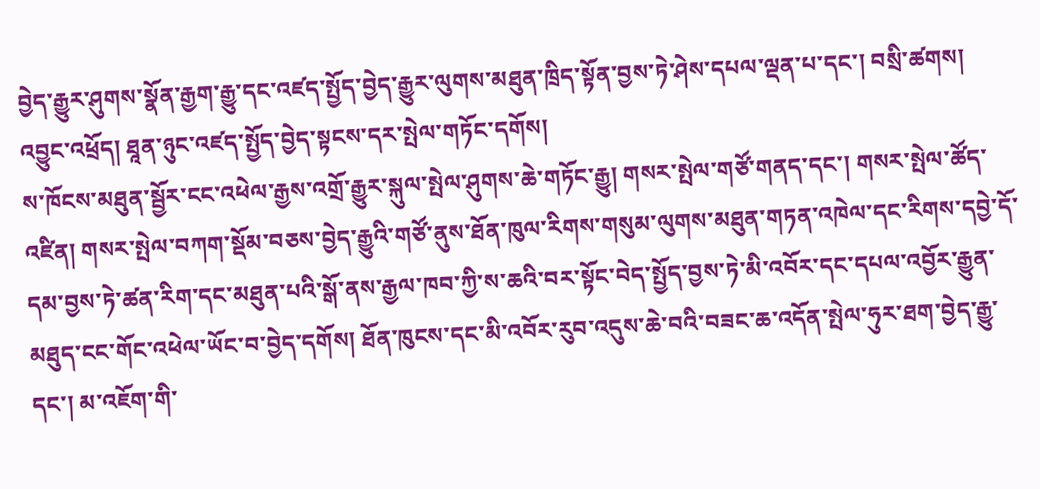བྱེད་རྒྱུར་ཤུགས་སྣོན་རྒྱག་རྒྱུ་དང་འཛད་སྤྱོད་བྱེད་རྒྱུར་ལུགས་མཐུན་ཁྲིད་སྟོན་བྱས་ཏེ་ཤེས་དཔལ་ལྡན་པ་དང་། བསྲི་ཚགས། འབྱུང་འཕྲོད། ཐཱན་ཉུང་འཛད་སྤྱོད་བྱེད་སྟངས་དར་སྤེལ་གཏོང་དགོས།
ས་ཁོངས་མཐུན་སྦྱོར་ངང་འཕེལ་རྒྱས་འགྲོ་རྒྱུར་སྐུལ་སྤེལ་ཤུགས་ཆེ་གཏོང་རྒྱུ། གསར་སྤེལ་གཙོ་གནད་དང་། གསར་སྤེལ་ཚོད་འཛིན། གསར་སྤེལ་བཀག་སྡོམ་བཅས་བྱེད་རྒྱུའི་གཙོ་ནུས་ཐོན་ཁུལ་རིགས་གསུམ་ལུགས་མཐུན་གཏན་འཁེལ་དང་རིགས་དབྱེ་དོ་དམ་བྱས་ཏེ་ཚན་རིག་དང་མཐུན་པའི་སྒོ་ནས་རྒྱལ་ཁབ་ཀྱི་ས་ཆའི་བར་སྟོང་བེད་སྤྱོད་བྱས་ཏེ་མི་འབོར་དང་དཔལ་འབྱོར་རྒྱུན་མཐུད་ངང་གོང་འཕེལ་ཡོང་བ་བྱེད་དགོས། ཐོན་ཁུངས་དང་མི་འབོར་རུབ་འདུས་ཆེ་བའི་བཟང་ཆ་འདོན་སྤེལ་ཧུར་ཐག་བྱེད་རྒྱུ་དང་། མ་འཇོག་གི་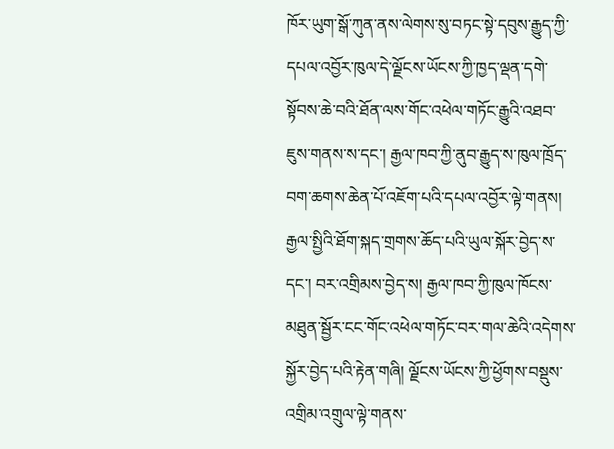ཁོར་ཡུག་སྒོ་ཀུན་ནས་ལེགས་སུ་བཏང་སྟེ་དབུས་རྒྱུད་ཀྱི་དཔལ་འབྱོར་ཁུལ་དེ་ལྗོངས་ཡོངས་ཀྱི་ཁྱད་ལྡན་དགེ་སྟོབས་ཆེ་བའི་ཐོན་ལས་གོང་འཕེལ་གཏོང་རྒྱུའི་འཐབ་ཇུས་གནས་ས་དང་། རྒྱལ་ཁབ་ཀྱི་ནུབ་རྒྱུད་ས་ཁུལ་ཁྲོད་བག་ཆགས་ཆེན་པོ་འཇོག་པའི་དཔལ་འབྱོར་ལྟེ་གནས། རྒྱལ་སྤྱིའི་ཐོག་སྐད་གྲགས་ཆོད་པའི་ཡུལ་སྐོར་བྱེད་ས་དང་། བར་འགྲིམས་བྱེད་ས། རྒྱལ་ཁབ་ཀྱི་ཁུལ་ཁོངས་མཐུན་སྦྱོར་ངང་གོང་འཕེལ་གཏོང་བར་གལ་ཆེའི་འདེགས་སྐྱོར་བྱེད་པའི་རྟེན་གཞི། ལྗོངས་ཡོངས་ཀྱི་ཕྱོགས་བསྡུས་འགྲིམ་འགྲུལ་ལྟེ་གནས་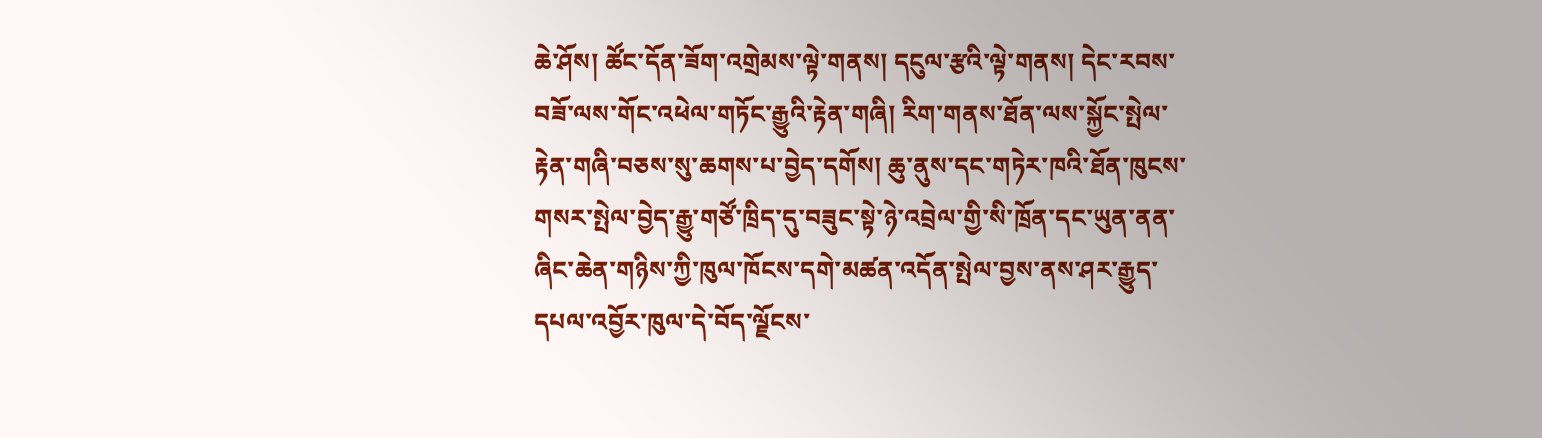ཆེ་ཤོས། ཚོང་དོན་ཟོག་འགྲེམས་ལྟེ་གནས། དངུལ་རྩའི་ལྟེ་གནས། དེང་རབས་བཟོ་ལས་གོང་འཕེལ་གཏོང་རྒྱུའི་རྟེན་གཞི། རིག་གནས་ཐོན་ལས་སྐྱོང་སྤེལ་རྟེན་གཞི་བཅས་སུ་ཆགས་པ་བྱེད་དགོས། ཆུ་ནུས་དང་གཏེར་ཁའི་ཐོན་ཁུངས་གསར་སྤེལ་བྱེད་རྒྱུ་གཙོ་ཁྲིད་དུ་བཟུང་སྟེ་ཉེ་འབྲེལ་གྱི་སི་ཁྲོན་དང་ཡུན་ནན་ཞིང་ཆེན་གཉིས་ཀྱི་ཁུལ་ཁོངས་དགེ་མཚན་འདོན་སྤེལ་བྱས་ནས་ཤར་རྒྱུད་དཔལ་འབྱོར་ཁུལ་དེ་བོད་ལྗོངས་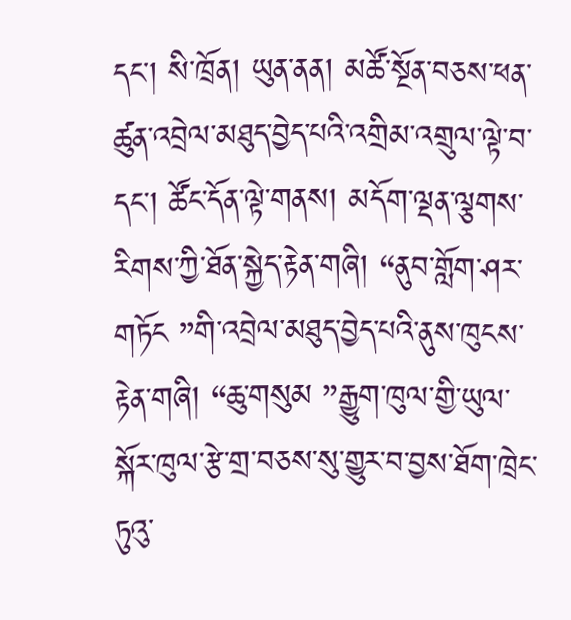དང་། སི་ཁྲོན། ཡུན་ནན། མཚོ་སྔོན་བཅས་ཕན་ཚུན་འབྲེལ་མཐུད་བྱེད་པའི་འགྲིམ་འགྲུལ་ལྟེ་བ་དང་། ཚོང་དོན་ལྟེ་གནས། མདོག་ལྡན་ལྕགས་རིགས་ཀྱི་ཐོན་སྐྱེད་རྟེན་གཞི། “ནུབ་གློག་ཤར་གཏོང ”གི་འབྲེལ་མཐུད་བྱེད་པའི་ནུས་ཁུངས་རྟེན་གཞི། “ཆུ་གསུམ ”རྒྱུག་ཁུལ་གྱི་ཡུལ་སྐོར་ཁུལ་རྩེ་གྲ་བཅས་སུ་གྱུར་བ་བྱས་ཐོག་ཁྲེང་ཏུའུ་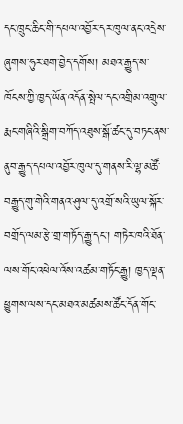དང་ཁྲུང་ཆིང་གི་དཔལ་འབྱོར་དར་ཁུལ་ནང་འདྲེས་ཞུགས་ཧུར་ཐག་བྱེད་དགོས། མཐའ་རྒྱུད་ས་ཁོངས་ཀྱི་ཁྱད་ཡོན་འདོན་སྤེལ་དང་འགྲིམ་འགྲུལ་རྨང་གཞིའི་སྒྲིག་བཀོད་འཐུས་སྒོ་ཚང་དུ་བཏང་ནས་ནུབ་རྒྱུད་དཔལ་འབྱོར་ཁུལ་དུ་གནས་རི་ལྷ་མཚོ་བརྒྱུད་གུ་གེའི་གནའ་ཤུལ་དུ་འགྲོ་སའི་ཡུལ་སྐོར་བགྲོད་ལམ་རྩེ་གྲ་གཏོད་རྒྱུ་དང་། གཏེར་ཁའི་ཐོན་ལས་གོང་འཕེལ་འོས་འཚམ་གཏོང་རྒྱུ། ཁྱད་ལྡན་ཕྱུགས་ལས་དང་མཐའ་མཚམས་ཚོང་དོན་གོང་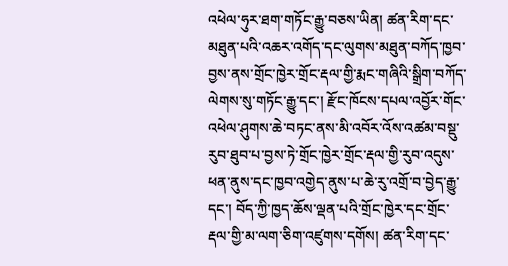འཕེལ་ཧུར་ཐག་གཏོང་རྒྱུ་བཅས་ཡིན། ཚན་རིག་དང་མཐུན་པའི་འཆར་འགོད་དང་ལུགས་མཐུན་བཀོད་ཁྱབ་བྱས་ནས་གྲོང་ཁྱེར་གྲོང་རྡལ་གྱི་རྨང་གཞིའི་སྒྲིག་བཀོད་ལེགས་སུ་གཏོང་རྒྱུ་དང་། རྫོང་ཁོངས་དཔལ་འབྱོར་གོང་འཕེལ་ཤུགས་ཆེ་བཏང་ནས་མི་འབོར་འོས་འཚམ་བསྡུ་རུབ་ཐུབ་པ་བྱས་ཏེ་གྲོང་ཁྱེར་གྲོང་རྡལ་གྱི་རུབ་འདུས་ཕན་ནུས་དང་ཁྱབ་འགྱེད་ནུས་པ་ཆེ་རུ་འགྲོ་བ་བྱེད་རྒྱུ་དང་། བོད་ཀྱི་ཁྱད་ཆོས་ལྡན་པའི་གྲོང་ཁྱེར་དང་གྲོང་རྡལ་གྱི་མ་ལག་ཅིག་འཛུགས་དགོས། ཚན་རིག་དང་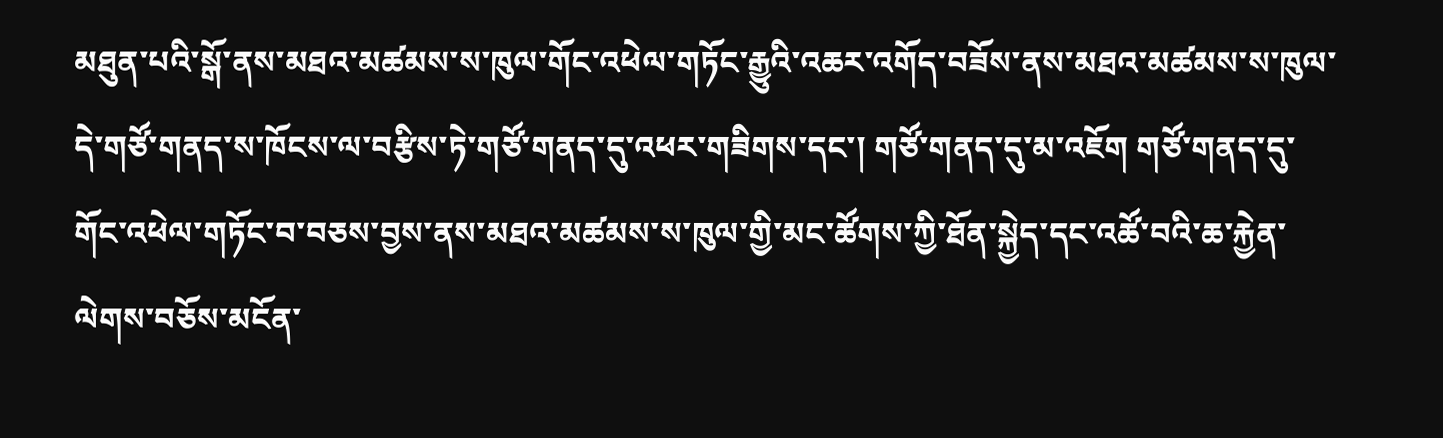མཐུན་པའི་སྒོ་ནས་མཐའ་མཚམས་ས་ཁུལ་གོང་འཕེལ་གཏོང་རྒྱུའི་འཆར་འགོད་བཟོས་ནས་མཐའ་མཚམས་ས་ཁུལ་དེ་གཙོ་གནད་ས་ཁོངས་ལ་བརྩིས་ཏེ་གཙོ་གནད་དུ་འཕར་གཟིགས་དང་། གཙོ་གནད་དུ་མ་འཇོག གཙོ་གནད་དུ་གོང་འཕེལ་གཏོང་བ་བཅས་བྱས་ནས་མཐའ་མཚམས་ས་ཁུལ་གྱི་མང་ཚོགས་ཀྱི་ཐོན་སྐྱེད་དང་འཚོ་བའི་ཆ་རྐྱེན་ལེགས་བཅོས་མངོན་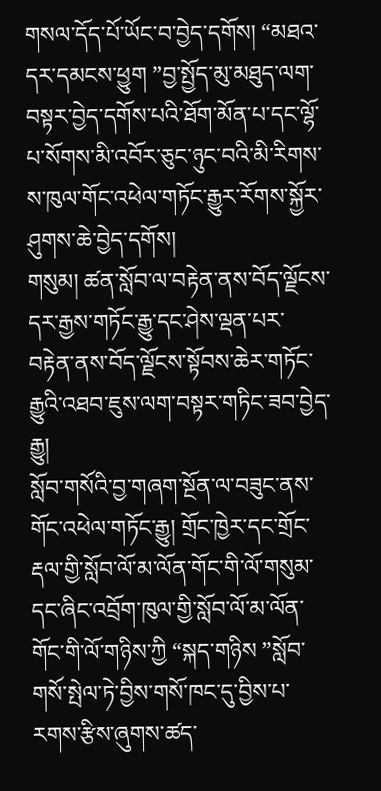གསལ་དོད་པོ་ཡོང་བ་བྱེད་དགོས། “མཐའ་དར་དམངས་ཕྱུག ”བྱ་སྤྱོད་མུ་མཐུད་ལག་བསྟར་བྱེད་དགོས་པའི་ཐོག་མོན་པ་དང་ལྷོ་པ་སོགས་མི་འབོར་ཅུང་ཉུང་བའི་མི་རིགས་ས་ཁུལ་གོང་འཕེལ་གཏོང་རྒྱུར་རོགས་སྐྱོར་ཤུགས་ཆེ་བྱེད་དགོས།
གསུམ། ཚན་སློབ་ལ་བརྟེན་ནས་བོད་ལྗོངས་དར་རྒྱས་གཏོང་རྒྱུ་དང་ཤེས་ལྡན་པར་བརྟེན་ནས་བོད་ལྗོངས་སྟོབས་ཆེར་གཏོང་རྒྱུའི་འཐབ་ཇུས་ལག་བསྟར་གཏིང་ཟབ་བྱེད་རྒྱུ།
སློབ་གསོའི་བྱ་གཞག་སྔོན་ལ་བཟུང་ནས་གོང་འཕེལ་གཏོང་རྒྱུ། གྲོང་ཁྱེར་དང་གྲོང་རྡལ་གྱི་སློབ་ལོ་མ་ལོན་གོང་གི་ལོ་གསུམ་དང་ཞིང་འབྲོག་ཁུལ་གྱི་སློབ་ལོ་མ་ལོན་གོང་གི་ལོ་གཉིས་ཀྱི “སྐད་གཉིས ”སློབ་གསོ་སྤེལ་ཏེ་བྱིས་གསོ་ཁང་དུ་བྱིས་པ་རགས་རྩིས་ཞུགས་ཚད་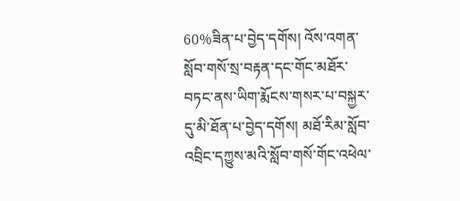60%ཟིན་པ་བྱེད་དགོས། འོས་འགན་སློབ་གསོ་སྲ་བརྟན་དང་གོང་མཐོར་བཏང་ནས་ཡིག་རྨོངས་གསར་པ་བསྐྱར་དུ་མི་ཐོན་པ་བྱེད་དགོས། མཐོ་རིམ་སློབ་འབྲིང་དཀྱུས་མའི་སློབ་གསོ་གོང་འཕེལ་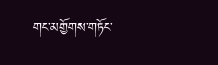གང་མགྱོགས་གཏོང་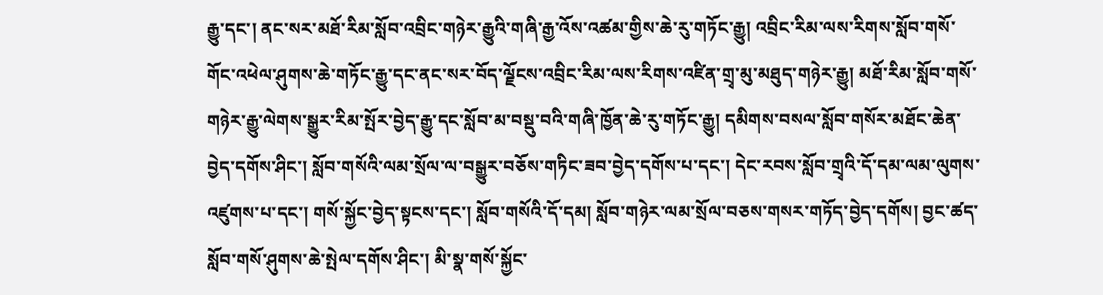རྒྱུ་དང་། ནང་སར་མཐོ་རིམ་སློབ་འབྲིང་གཉེར་རྒྱུའི་གཞི་རྒྱ་འོས་འཚམ་གྱིས་ཆེ་རུ་གཏོང་རྒྱུ། འབྲིང་རིམ་ལས་རིགས་སློབ་གསོ་གོང་འཕེལ་ཤུགས་ཆེ་གཏོང་རྒྱུ་དང་ནང་སར་བོད་ལྗོངས་འབྲིང་རིམ་ལས་རིགས་འཛིན་གྲྭ་མུ་མཐུད་གཉེར་རྒྱུ། མཐོ་རིམ་སློབ་གསོ་གཉེར་རྒྱུ་ལེགས་སྒྱུར་རིམ་སྤོར་བྱེད་རྒྱུ་དང་སློབ་མ་བསྡུ་བའི་གཞི་ཁྱོན་ཆེ་རུ་གཏོང་རྒྱུ། དམིགས་བསལ་སློབ་གསོར་མཐོང་ཆེན་བྱེད་དགོས་ཤིང་། སློབ་གསོའི་ལམ་སྲོལ་ལ་བསྒྱུར་བཅོས་གཏིང་ཟབ་བྱེད་དགོས་པ་དང་། དེང་རབས་སློབ་གྲྭའི་དོ་དམ་ལམ་ལུགས་འཛུགས་པ་དང་། གསོ་སྐྱོང་བྱེད་སྟངས་དང་། སློབ་གསོའི་དོ་དམ། སློབ་གཉེར་ལམ་སྲོལ་བཅས་གསར་གཏོད་བྱེད་དགོས། བྱང་ཚད་སློབ་གསོ་ཤུགས་ཆེ་སྤེལ་དགོས་ཤིང་། མི་སྣ་གསོ་སྐྱོང་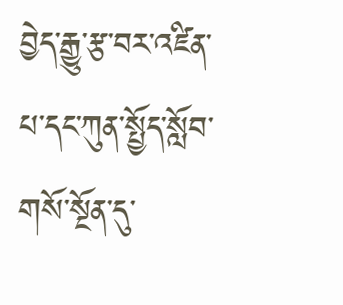བྱེད་རྒྱུ་རྩ་བར་འཛིན་པ་དང་ཀུན་སྤྱོད་སློབ་གསོ་སྔོན་དུ་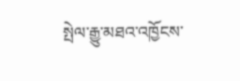སྤེལ་རྒྱུ་མཐའ་འཁྱོངས་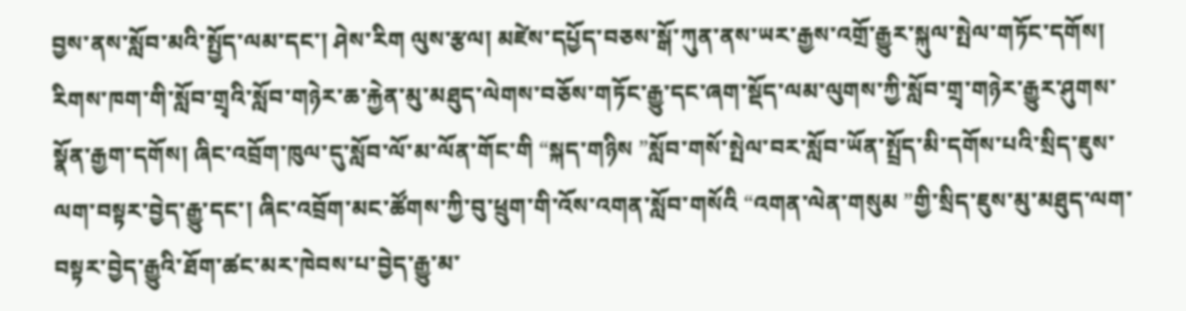བྱས་ནས་སློབ་མའི་སྤྱོད་ལམ་དང་། ཤེས་རིག ལུས་རྩལ། མཛེས་དཔྱོད་བཅས་སྒོ་ཀུན་ནས་ཡར་རྒྱས་འགྲོ་རྒྱུར་སྐུལ་སྤེལ་གཏོང་དགོས། རིགས་ཁག་གི་སློབ་གྲྭའི་སློབ་གཉེར་ཆ་རྐྱེན་མུ་མཐུད་ལེགས་བཅོས་གཏོང་རྒྱུ་དང་ཞག་སྡོད་ལམ་ལུགས་ཀྱི་སློབ་གྲྭ་གཉེར་རྒྱུར་ཤུགས་སྣོན་རྒྱག་དགོས། ཞིང་འབྲོག་ཁུལ་དུ་སློབ་ལོ་མ་ལོན་གོང་གི “སྐད་གཉིས ”སློབ་གསོ་སྤེལ་བར་སློབ་ཡོན་སྤྲོད་མི་དགོས་པའི་སྲིད་ཇུས་ལག་བསྟར་བྱེད་རྒྱུ་དང་། ཞིང་འབྲོག་མང་ཚོགས་ཀྱི་བུ་ཕྲུག་གི་འོས་འགན་སློབ་གསོའི “འགན་ལེན་གསུམ ”གྱི་སྲིད་ཇུས་མུ་མཐུད་ལག་བསྟར་བྱེད་རྒྱུའི་ཐོག་ཚང་མར་ཁེབས་པ་བྱེད་རྒྱུ་མ་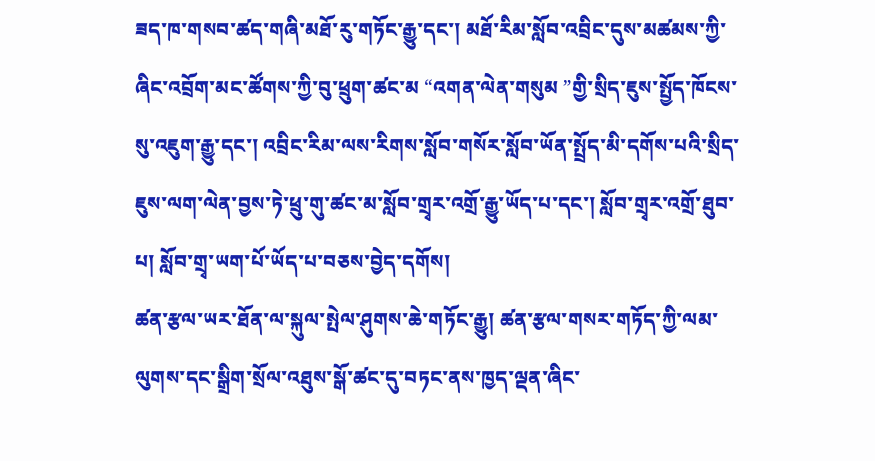ཟད་ཁ་གསབ་ཚད་གཞི་མཐོ་རུ་གཏོང་རྒྱུ་དང་། མཐོ་རིམ་སློབ་འབྲིང་དུས་མཚམས་ཀྱི་ཞིང་འབྲོག་མང་ཚོགས་ཀྱི་བུ་ཕྲུག་ཚང་མ “འགན་ལེན་གསུམ ”གྱི་སྲིད་ཇུས་སྤྱོད་ཁོངས་སུ་འཇུག་རྒྱུ་དང་། འབྲིང་རིམ་ལས་རིགས་སློབ་གསོར་སློབ་ཡོན་སྤྲོད་མི་དགོས་པའི་སྲིད་ཇུས་ལག་ལེན་བྱས་ཏེ་ཕྲུ་གུ་ཚང་མ་སློབ་གྲྭར་འགྲོ་རྒྱུ་ཡོད་པ་དང་། སློབ་གྲྭར་འགྲོ་ཐུབ་པ། སློབ་གྲྭ་ཡག་པོ་ཡོད་པ་བཅས་བྱེད་དགོས།
ཚན་རྩལ་ཡར་ཐོན་ལ་སྐུལ་སྤེལ་ཤུགས་ཆེ་གཏོང་རྒྱུ། ཚན་རྩལ་གསར་གཏོད་ཀྱི་ལམ་ལུགས་དང་སྒྲིག་སྲོལ་འཐུས་སྒོ་ཚང་དུ་བཏང་ནས་ཁྱད་ལྡན་ཞིང་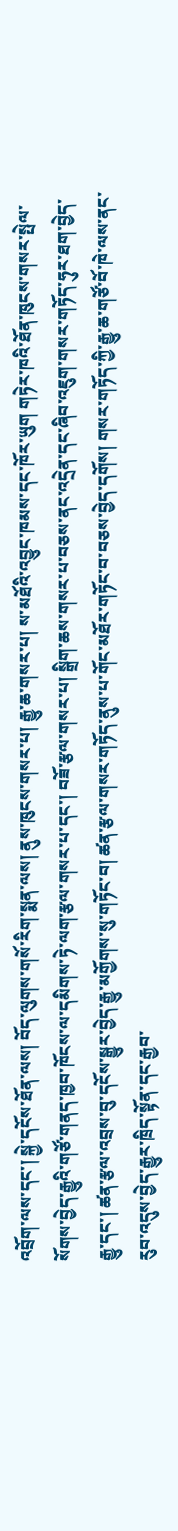འབྲོག་ལས་དང་། སྐྱེ་དངོས་ཐོན་ལས། བོད་ལུགས་གསོ་རིག་སྨན་ལས། ནུས་ཁུངས་གསར་པ། རྒྱུ་ཆ་གསར་པ། ས་མཐོའི་འབྱུང་ཁམས་དང་ཁོར་ཡུག གཏེར་ཁའི་ཐོན་ཁུངས་གསར་སྤེལ་སོགས་བྱེད་རྒྱུའི་གཙོ་གནད་ཁྱབ་ཁོངས་ལ་དམིགས་ཏེ་ལག་རྩལ་གསར་པ་དང་། བཟོ་རྩལ་གསར་པ། སྒྲིག་ཆས་གསར་པ་བཅས་ནང་འདྲེན་དང་ཞིབ་འཇུག་གསར་གཏོད་ཧུར་ཐག་བྱེད་རྒྱུ་དང་། ཚན་རྩལ་འབྲས་བུ་དངོས་སྒྱུར་བྱེད་རྒྱུ་མགྱོགས་སུ་གཏོང་བ། ཚན་རྩལ་གསར་གཏོད་ནུས་པ་གོང་མཐོར་གཏོང་བ་བཅས་བྱེད་དགོས། གསར་གཏོད་ཀྱི་རྒྱུ་ཆ་གཙོ་བོ་ཁེ་ལས་ནང་རུབ་འདུས་བྱེད་རྒྱུར་ཁྲིད་སྟོན་དང་རྒྱབ་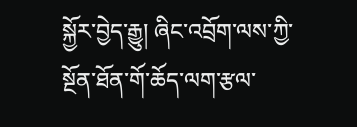སྐྱོར་བྱེད་རྒྱུ། ཞིང་འབྲོག་ལས་ཀྱི་སྔོན་ཐོན་གོ་ཆོད་ལག་རྩལ་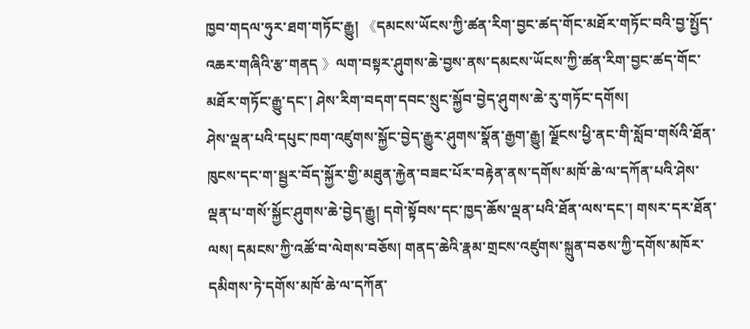ཁྱབ་གདལ་ཧུར་ཐག་གཏོང་རྒྱུ། 《དམངས་ཡོངས་ཀྱི་ཚན་རིག་བྱང་ཚད་གོང་མཐོར་གཏོང་བའི་བྱ་སྤྱོད་འཆར་གཞིའི་རྩ་གནད 》ལག་བསྟར་ཤུགས་ཆེ་བྱས་ནས་དམངས་ཡོངས་ཀྱི་ཚན་རིག་བྱང་ཚད་གོང་མཐོར་གཏོང་རྒྱུ་དང་། ཤེས་རིག་བདག་དབང་སྲུང་སྐྱོབ་བྱེད་ཤུགས་ཆེ་རུ་གཏོང་དགོས།
ཤེས་ལྡན་པའི་དཔུང་ཁག་འཛུགས་སྐྱོང་བྱེད་རྒྱུར་ཤུགས་སྣོན་རྒྱག་རྒྱུ། ལྗོངས་ཕྱི་ནང་གི་སློབ་གསོའི་ཐོན་ཁུངས་དང་ག་སྦྱར་བོད་སྐྱོར་གྱི་མཐུན་རྐྱེན་བཟང་པོར་བརྟེན་ནས་དགོས་མཁོ་ཆེ་ལ་དཀོན་པའི་ཤེས་ལྡན་པ་གསོ་སྐྱོང་ཤུགས་ཆེ་བྱེད་རྒྱུ། དགེ་སྟོབས་དང་ཁྱད་ཆོས་ལྡན་པའི་ཐོན་ལས་དང་། གསར་དར་ཐོན་ལས། དམངས་ཀྱི་འཚོ་བ་ལེགས་བཅོས། གནད་ཆེའི་རྣམ་གྲངས་འཛུགས་སྐྲུན་བཅས་ཀྱི་དགོས་མཁོར་དམིགས་ཏེ་དགོས་མཁོ་ཆེ་ལ་དཀོན་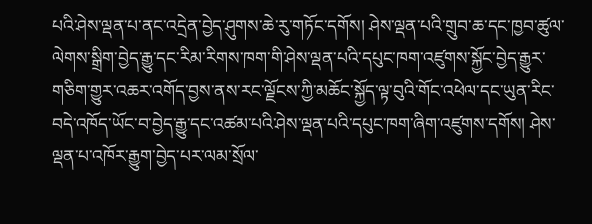པའི་ཤེས་ལྡན་པ་ནང་འདྲེན་བྱེད་ཤུགས་ཆེ་རུ་གཏོང་དགོས། ཤེས་ལྡན་པའི་གྲུབ་ཆ་དང་ཁྱབ་ཚུལ་ལེགས་སྒྲིག་བྱེད་རྒྱུ་དང་རིམ་རིགས་ཁག་གི་ཤེས་ལྡན་པའི་དཔུང་ཁག་འཛུགས་སྐྱོང་བྱེད་རྒྱུར་གཅིག་གྱུར་འཆར་འགོད་བྱས་ནས་རང་ལྗོངས་ཀྱི་མཆོང་སྐྱོད་ལྟ་བུའི་གོང་འཕེལ་དང་ཡུན་རིང་བདེ་འཁོད་ཡོང་བ་བྱེད་རྒྱུ་དང་འཚམ་པའི་ཤེས་ལྡན་པའི་དཔུང་ཁག་ཞིག་འཛུགས་དགོས། ཤེས་ལྡན་པ་འཁོར་རྒྱུག་བྱེད་པར་ལམ་སྲོལ་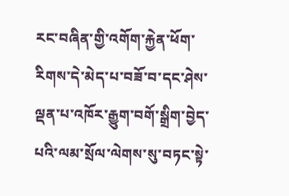རང་བཞིན་གྱི་འགོག་རྐྱེན་ཕོག་རིགས་དེ་མེད་པ་བཟོ་བ་དང་ཤེས་ལྡན་པ་འཁོར་རྒྱུག་བགོ་སྒྲིག་བྱེད་པའི་ལམ་སྲོལ་ལེགས་སུ་བཏང་སྟེ་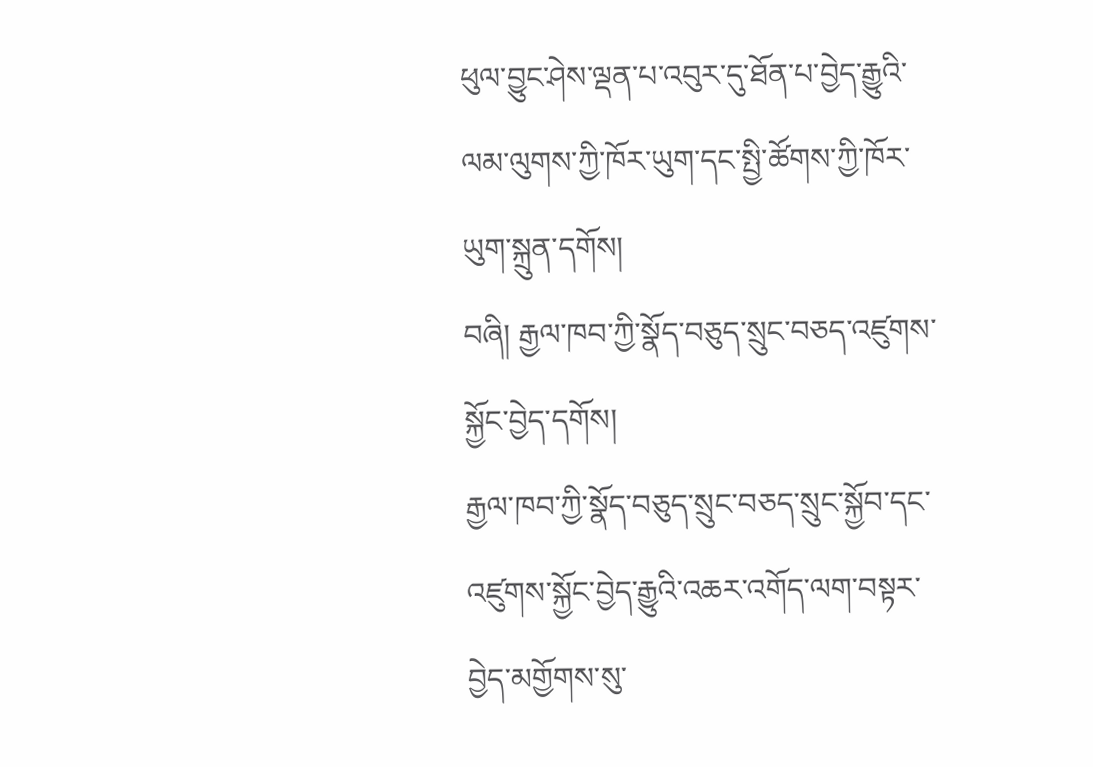ཕུལ་བྱུང་ཤེས་ལྡན་པ་འབུར་དུ་ཐོན་པ་བྱེད་རྒྱུའི་ལམ་ལུགས་ཀྱི་ཁོར་ཡུག་དང་སྤྱི་ཚོགས་ཀྱི་ཁོར་ཡུག་སྐྲུན་དགོས།
བཞི། རྒྱལ་ཁབ་ཀྱི་སྣོད་བཅུད་སྲུང་བཅད་འཛུགས་སྐྱོང་བྱེད་དགོས།
རྒྱལ་ཁབ་ཀྱི་སྣོད་བཅུད་སྲུང་བཅད་སྲུང་སྐྱོབ་དང་འཛུགས་སྐྱོང་བྱེད་རྒྱུའི་འཆར་འགོད་ལག་བསྟར་བྱེད་མགྱོགས་སུ་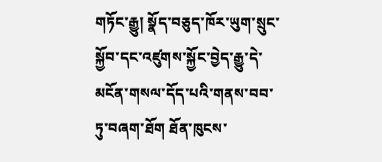གཏོང་རྒྱུ། སྣོད་བཅུད་ཁོར་ཡུག་སྲུང་སྐྱོབ་དང་འཛུགས་སྐྱོང་བྱེད་རྒྱུ་དེ་མངོན་གསལ་དོད་པའི་གནས་བབ་ཏུ་བཞག་ཐོག ཐོན་ཁུངས་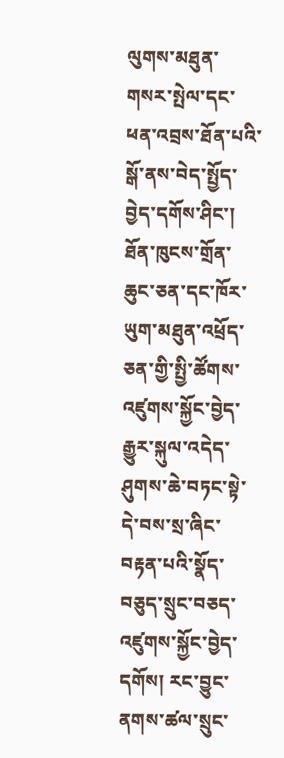ལུགས་མཐུན་གསར་སྤེལ་དང་ཕན་འབྲས་ཐོན་པའི་སྒོ་ནས་བེད་སྤྱོད་བྱེད་དགོས་ཤིང་། ཐོན་ཁུངས་གྲོན་ཆུང་ཅན་དང་ཁོར་ཡུག་མཐུན་འཕྲོད་ཅན་གྱི་སྤྱི་ཚོགས་འཛུགས་སྐྱོང་བྱེད་རྒྱུར་སྐུལ་འདེད་ཤུགས་ཆེ་བཏང་སྟེ་དེ་བས་སྲ་ཞིང་བརྟན་པའི་སྣོད་བཅུད་སྲུང་བཅད་འཛུགས་སྐྱོང་བྱེད་དགོས། རང་བྱུང་ནགས་ཚལ་སྲུང་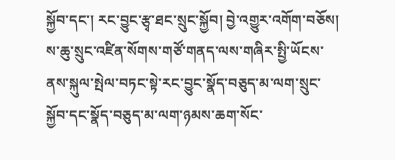སྐྱོབ་དང་། རང་བྱུང་རྩྭ་ཐང་སྲུང་སྐྱོབ། བྱེ་འགྱུར་འགོག་བཅོས། ས་ཆུ་སྲུང་འཛིན་སོགས་གཙོ་གནད་ལས་གཞིར་སྤྱི་ཡོངས་ནས་སྐུལ་སྤེལ་བཏང་སྟེ་རང་བྱུང་སྣོད་བཅུད་མ་ལག་སྲུང་སྐྱོབ་དང་སྣོད་བཅུད་མ་ལག་ཉམས་ཆག་སོང་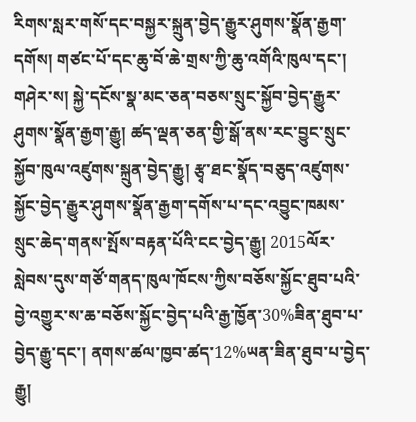རིགས་སླར་གསོ་དང་བསྐྱར་སྐྲུན་བྱེད་རྒྱུར་ཤུགས་སྣོན་རྒྱག་དགོས། གཙང་པོ་དང་ཆུ་བོ་ཆེ་གྲས་ཀྱི་ཆུ་འགོའི་ཁུལ་དང་། གཤེར་ས། སྐྱེ་དངོས་སྣ་མང་ཅན་བཅས་སྲུང་སྐྱོབ་བྱེད་རྒྱུར་ཤུགས་སྣོན་རྒྱག་རྒྱུ། ཚད་ལྡན་ཅན་གྱི་སྒོ་ནས་རང་བྱུང་སྲུང་སྐྱོབ་ཁུལ་འཛུགས་སྐྲུན་བྱེད་རྒྱུ། རྩྭ་ཐང་སྣོད་བཅུད་འཛུགས་སྐྱོང་བྱེད་རྒྱུར་ཤུགས་སྣོན་རྒྱག་དགོས་པ་དང་འབྱུང་ཁམས་སྲུང་ཆེད་གནས་སྤོས་བརྟན་པོའི་ངང་བྱེད་རྒྱུ། 2015ལོར་སླེབས་དུས་གཙོ་གནད་ཁུལ་ཁོངས་ཀྱིས་བཅོས་སྐྱོང་ཐུབ་པའི་བྱེ་འགྱུར་ས་ཆ་བཅོས་སྐྱོང་བྱེད་པའི་རྒྱ་ཁྱོན་30%ཟིན་ཐུབ་པ་བྱེད་རྒྱུ་དང་། ནགས་ཚལ་ཁྱབ་ཚད་12%ཡན་ཟིན་ཐུབ་པ་བྱེད་རྒྱུ།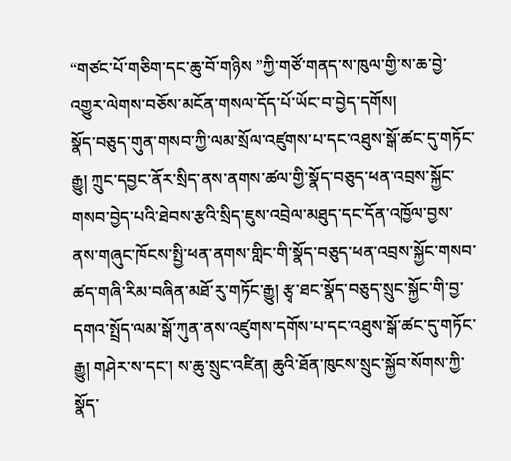“གཙང་པོ་གཅིག་དང་ཆུ་བོ་གཉིས ”ཀྱི་གཙོ་གནད་ས་ཁུལ་གྱི་ས་ཆ་བྱེ་འགྱུར་ལེགས་བཅོས་མངོན་གསལ་དོད་པོ་ཡོང་བ་བྱེད་དགོས།
སྣོད་བཅུད་གུན་གསབ་ཀྱི་ལམ་སྲོལ་འཛུགས་པ་དང་འཐུས་སྒོ་ཚང་དུ་གཏོང་རྒྱུ། ཀྲུང་དབྱང་ནོར་སྲིད་ནས་ནགས་ཚལ་གྱི་སྣོད་བཅུད་ཕན་འབྲས་སྐྱོང་གསབ་བྱེད་པའི་ཐེབས་རྩའི་སྲིད་ཇུས་འབྲེལ་མཐུད་དང་དོན་འཁྱོལ་བྱས་ནས་གཞུང་ཁོངས་སྤྱི་ཕན་ནགས་གླིང་གི་སྣོད་བཅུད་ཕན་འབྲས་སྐྱོང་གསབ་ཚད་གཞི་རིམ་བཞིན་མཐོ་རུ་གཏོང་རྒྱུ། རྩྭ་ཐང་སྣོད་བཅུད་སྲུང་སྐྱོང་གི་བྱ་དགའ་སྤྲོད་ལམ་སྒོ་ཀུན་ནས་འཛུགས་དགོས་པ་དང་འཐུས་སྒོ་ཚང་དུ་གཏོང་རྒྱུ། གཤེར་ས་དང་། ས་ཆུ་སྲུང་འཛིན། ཆུའི་ཐོན་ཁུངས་སྲུང་སྐྱོབ་སོགས་ཀྱི་སྣོད་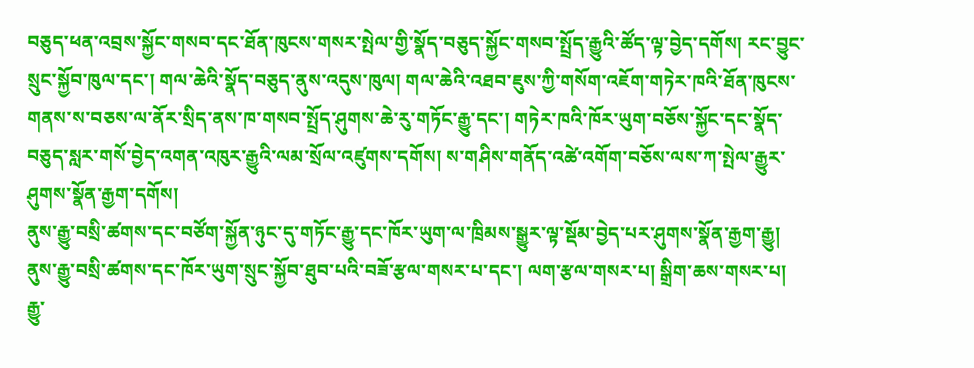བཅུད་ཕན་འབྲས་སྐྱོང་གསབ་དང་ཐོན་ཁུངས་གསར་སྤེལ་གྱི་སྣོད་བཅུད་སྐྱོང་གསབ་སྤྲོད་རྒྱུའི་ཚོད་ལྟ་བྱེད་དགོས། རང་བྱུང་སྲུང་སྐྱོབ་ཁུལ་དང་། གལ་ཆེའི་སྣོད་བཅུད་ནུས་འདུས་ཁུལ། གལ་ཆེའི་འཐབ་ཇུས་ཀྱི་གསོག་འཇོག་གཏེར་ཁའི་ཐོན་ཁུངས་གནས་ས་བཅས་ལ་ནོར་སྲིད་ནས་ཁ་གསབ་སྤྲོད་ཤུགས་ཆེ་རུ་གཏོང་རྒྱུ་དང་། གཏེར་ཁའི་ཁོར་ཡུག་བཅོས་སྐྱོང་དང་སྣོད་བཅུད་སླར་གསོ་བྱེད་འགན་འཁུར་རྒྱུའི་ལམ་སྲོལ་འཛུགས་དགོས། ས་གཤིས་གནོད་འཚེ་འགོག་བཅོས་ལས་ཀ་སྤེལ་རྒྱུར་ཤུགས་སྣོན་རྒྱག་དགོས།
ནུས་རྒྱུ་བསྲི་ཚགས་དང་བཙོག་སྐྱོན་ཉུང་དུ་གཏོང་རྒྱུ་དང་ཁོར་ཡུག་ལ་ཁྲིམས་སྒྱུར་ལྟ་སྡོམ་བྱེད་པར་ཤུགས་སྣོན་རྒྱག་རྒྱུ། ནུས་རྒྱུ་བསྲི་ཚགས་དང་ཁོར་ཡུག་སྲུང་སྐྱོབ་ཐུབ་པའི་བཟོ་རྩལ་གསར་པ་དང་། ལག་རྩལ་གསར་པ། སྒྲིག་ཆས་གསར་པ། རྒྱུ་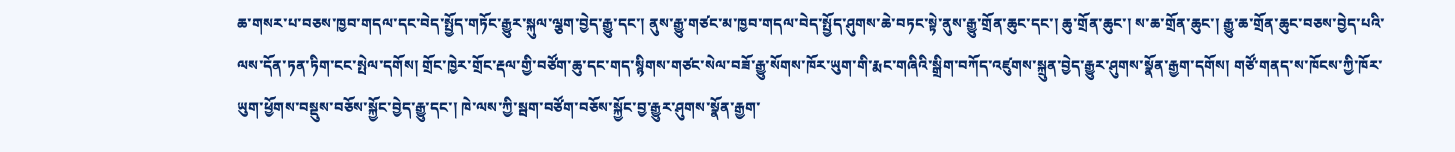ཆ་གསར་པ་བཅས་ཁྱབ་གདལ་དང་བེད་སྤྱོད་གཏོང་རྒྱུར་སྐུལ་ལྕག་བྱེད་རྒྱུ་དང་། ནུས་རྒྱུ་གཙང་མ་ཁྱབ་གདལ་བེད་སྤྱོད་ཤུགས་ཆེ་བཏང་སྟེ་ནུས་རྒྱུ་གྲོན་ཆུང་དང་། ཆུ་གྲོན་ཆུང་། ས་ཆ་གྲོན་ཆུང་། རྒྱུ་ཆ་གྲོན་ཆུང་བཅས་བྱེད་པའི་ལས་དོན་ཏན་ཏིག་ངང་སྤེལ་དགོས། གྲོང་ཁྱེར་གྲོང་རྡལ་གྱི་བཙོག་ཆུ་དང་གད་སྙིགས་གཙང་སེལ་བཟོ་རྒྱུ་སོགས་ཁོར་ཡུག་གི་རྨང་གཞིའི་སྒྲིག་བཀོད་འཛུགས་སྐྲུན་བྱེད་རྒྱུར་ཤུགས་སྣོན་རྒྱག་དགོས། གཙོ་གནད་ས་ཁོངས་ཀྱི་ཁོར་ཡུག་ཕྱོགས་བསྡུས་བཅོས་སྐྱོང་བྱེད་རྒྱུ་དང་། ཁེ་ལས་ཀྱི་སྦག་བཙོག་བཅོས་སྐྱོང་བྱ་རྒྱུར་ཤུགས་སྣོན་རྒྱག་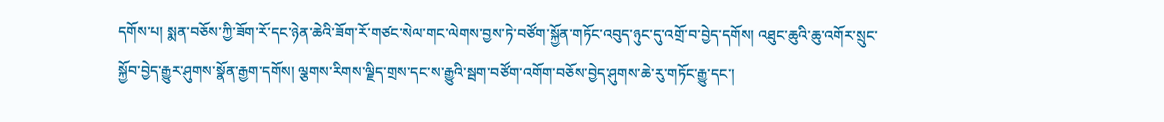དགོས་པ། སྨན་བཅོས་ཀྱི་ཟོག་རོ་དང་ཉེན་ཆེའི་ཟོག་རོ་གཙང་སེལ་གང་ལེགས་བྱས་ཏེ་བཙོག་སྐྱོན་གཏོང་འབུད་ཉུང་དུ་འགྲོ་བ་བྱེད་དགོས། འཐུང་ཆུའི་ཆུ་འགོར་སྲུང་སྐྱོབ་བྱེད་རྒྱུར་ཤུགས་སྣོན་རྒྱག་དགོས། ལྕགས་རིགས་ལྗིད་གྲས་དང་ས་རྒྱུའི་སྦག་བཙོག་འགོག་བཅོས་བྱེད་ཤུགས་ཆེ་རུ་གཏོང་རྒྱུ་དང་།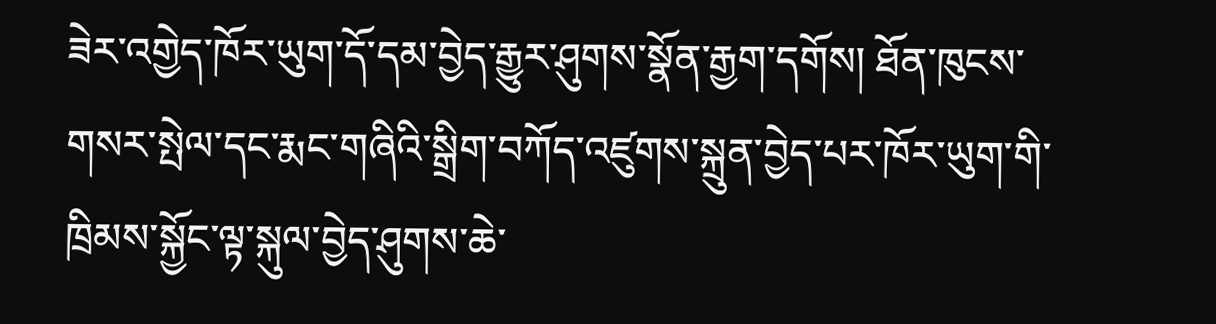ཟེར་འགྱེད་ཁོར་ཡུག་དོ་དམ་བྱེད་རྒྱུར་ཤུགས་སྣོན་རྒྱག་དགོས། ཐོན་ཁུངས་གསར་སྤེལ་དང་རྨང་གཞིའི་སྒྲིག་བཀོད་འཛུགས་སྐྲུན་བྱེད་པར་ཁོར་ཡུག་གི་ཁྲིམས་སྐྱོང་ལྟ་སྐུལ་བྱེད་ཤུགས་ཆེ་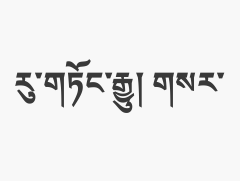རུ་གཏོང་རྒྱུ། གསར་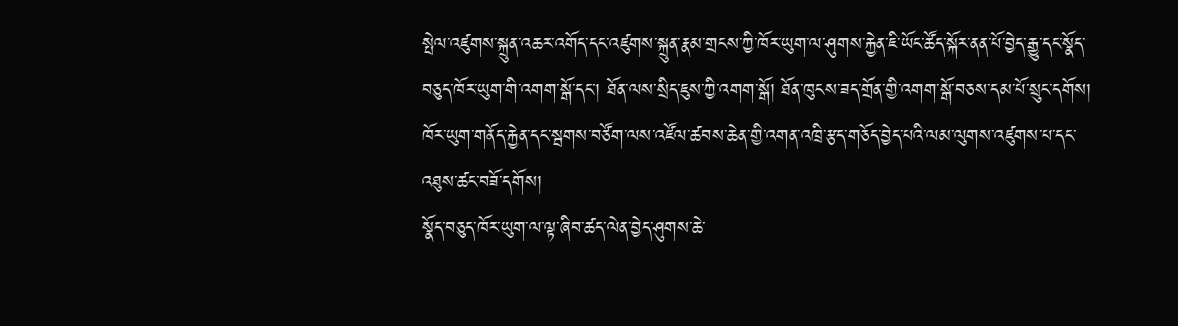སྤེལ་འཛུགས་སྐྲུན་འཆར་འགོད་དང་འཛུགས་སྐྲུན་རྣམ་གྲངས་ཀྱི་ཁོར་ཡུག་ལ་ཤུགས་རྐྱེན་ཇི་ཡོང་ཚོད་སྐོར་ནན་པོ་བྱེད་རྒྱུ་དང་སྣོད་བཅུད་ཁོར་ཡུག་གི་འགག་སྒོ་དང་། ཐོན་ལས་སྲིད་ཇུས་ཀྱི་འགག་སྒོ། ཐོན་ཁུངས་ཟད་གྲོན་གྱི་འགག་སྒོ་བཅས་དམ་པོ་སྲུང་དགོས། ཁོར་ཡུག་གནོད་རྐྱེན་དང་སྦགས་བཙོག་ལས་འཛོལ་ཚབས་ཆེན་གྱི་འགན་འཁྲི་རྩད་གཅོད་བྱེད་པའི་ལམ་ལུགས་འཛུགས་པ་དང་འཐུས་ཚང་བཟོ་དགོས།
སྣོད་བཅུད་ཁོར་ཡུག་ལ་ལྟ་ཞིབ་ཚད་ལེན་བྱེད་ཤུགས་ཆེ་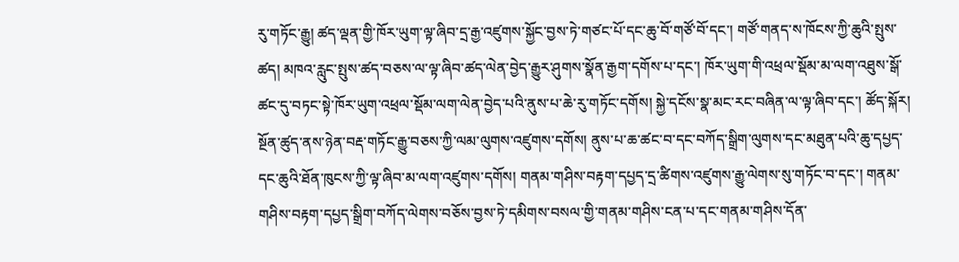རུ་གཏོང་རྒྱུ། ཚད་ལྡན་གྱི་ཁོར་ཡུག་ལྟ་ཞིབ་དྲ་རྒྱ་འཛུགས་སྐྱོང་བྱས་ཏེ་གཙང་པོ་དང་ཆུ་བོ་གཙོ་བོ་དང་། གཙོ་གནད་ས་ཁོངས་ཀྱི་ཆུའི་སྤུས་ཚད། མཁའ་རླུང་སྤུས་ཚད་བཅས་ལ་ལྟ་ཞིབ་ཚད་ལེན་བྱེད་རྒྱུར་ཤུགས་སྣོན་རྒྱག་དགོས་པ་དང་། ཁོར་ཡུག་གི་འཕྲལ་སྡོམ་མ་ལག་འཐུས་སྒོ་ཚང་དུ་བཏང་སྟེ་ཁོར་ཡུག་འཕྲལ་སྡོམ་ལག་ལེན་བྱེད་པའི་ནུས་པ་ཆེ་རུ་གཏོང་དགོས། སྐྱེ་དངོས་སྣ་མང་རང་བཞིན་ལ་ལྟ་ཞིབ་དང་། ཚོད་སྐོར། སྔོན་ཚུད་ནས་ཉེན་བརྡ་གཏོང་རྒྱུ་བཅས་ཀྱི་ལམ་ལུགས་འཛུགས་དགོས། ནུས་པ་ཆ་ཚང་བ་དང་བཀོད་སྒྲིག་ལུགས་དང་མཐུན་པའི་ཆུ་དཔྱད་དང་ཆུའི་ཐོན་ཁུངས་ཀྱི་ལྟ་ཞིབ་མ་ལག་འཛུགས་དགོས། གནམ་གཤིས་བརྟག་དཔྱད་དྲ་ཚིགས་འཛུགས་རྒྱུ་ལེགས་སུ་གཏོང་བ་དང་། གནམ་གཤིས་བརྟག་དཔྱད་སྒྲིག་བཀོད་ལེགས་བཅོས་བྱས་ཏེ་དམིགས་བསལ་གྱི་གནམ་གཤིས་ངན་པ་དང་གནམ་གཤིས་དོན་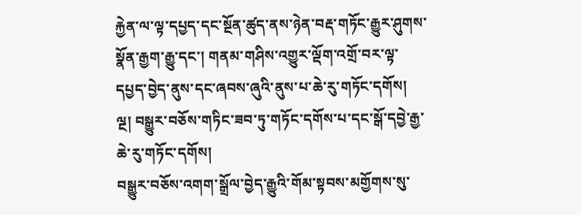རྐྱེན་ལ་ལྟ་དཔྱད་དང་སྔོན་ཚུད་ནས་ཉེན་བརྡ་གཏོང་རྒྱུར་ཤུགས་སྣོན་རྒྱག་རྒྱུ་དང་། གནམ་གཤིས་འགྱུར་ལྡོག་འགྲོ་བར་ལྟ་དཔྱད་བྱེད་ནུས་དང་ཞབས་ཞུའི་ནུས་པ་ཆེ་རུ་གཏོང་དགོས།
ལྔ། བསྒྱུར་བཅོས་གཏིང་ཟབ་ཏུ་གཏོང་དགོས་པ་དང་སྒོ་དབྱེ་རྒྱ་ཆེ་རུ་གཏོང་དགོས།
བསྒྱུར་བཅོས་འགག་སྒྲོལ་བྱེད་རྒྱུའི་གོམ་སྟབས་མགྱོགས་སུ་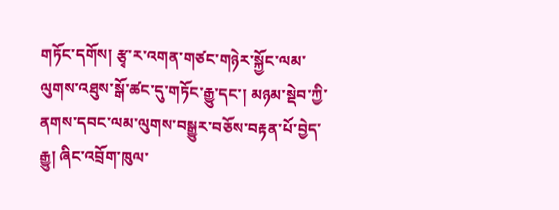གཏོང་དགོས། རྩྭ་ར་འགན་གཙང་གཉེར་སྐྱོང་ལམ་ལུགས་འཐུས་སྒོ་ཚང་དུ་གཏོང་རྒྱུ་དང་། མཉམ་སྡེབ་ཀྱི་ནགས་དབང་ལམ་ལུགས་བསྒྱུར་བཅོས་བརྟན་པོ་བྱེད་རྒྱུ། ཞིང་འབྲོག་ཁུལ་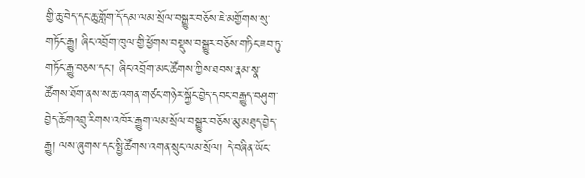གྱི་ཆུ་བེད་དང་ཆུ་གློག་དོ་དམ་ལམ་སྲོལ་བསྒྱུར་བཅོས་ཇེ་མགྱོགས་སུ་གཏོང་རྒྱུ། ཞིང་འབྲོག་ཁུལ་གྱི་ཕྱོགས་བསྡུས་བསྒྱུར་བཅོས་གཏིང་ཟབ་ཏུ་གཏོང་རྒྱུ་བཅས་དང་། ཞིང་འབྲོག་མང་ཚོགས་ཀྱིས་ཐབས་རྣམ་སྣ་ཚོགས་ཐོག་ནས་ས་ཆ་འགན་གཙང་གཉེར་སྐྱོང་བྱེད་དབང་བརྒྱུད་བཤུག་བྱེད་ཆོགའབྲུ་རིགས་འཁོར་རྒྱུག་ལམ་སྲོལ་བསྒྱུར་བཅོས་མུ་མཐུད་བྱེད་རྒྱུ། ལས་ཞུགས་དང་སྤྱི་ཚོགས་འགན་སྲུང་ལམ་སྲོལ། དེ་བཞིན་ཡོང་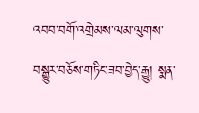འབབ་བགོ་འགྲེམས་ལམ་ལུགས་བསྒྱུར་བཅོས་གཏིང་ཟབ་བྱེད་རྒྱུ། སྨན་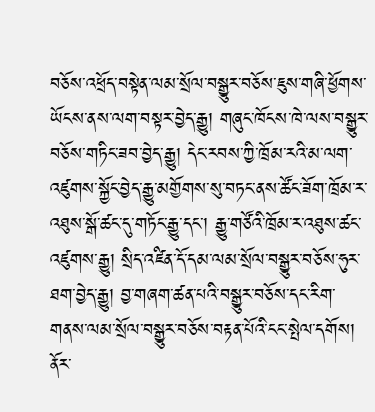བཅོས་འཕྲོད་བསྟེན་ལམ་སྲོལ་བསྒྱུར་བཅོས་ཇུས་གཞི་ཕྱོགས་ཡོངས་ནས་ལག་བསྟར་བྱེད་རྒྱུ། གཞུང་ཁོངས་ཁེ་ལས་བསྒྱུར་བཅོས་གཏིང་ཟབ་བྱེད་རྒྱུ། དེང་རབས་ཀྱི་ཁྲོམ་རའི་མ་ལག་འཛུགས་སྐྱོང་བྱེད་རྒྱུ་མགྱོགས་སུ་བཏང་ནས་ཚོང་ཟོག་ཁྲོམ་ར་འཐུས་སྒོ་ཚང་དུ་གཏོང་རྒྱུ་དང་། རྒྱུ་གཙོའི་ཁྲོམ་ར་འཐུས་ཚང་འཛུགས་རྒྱུ། སྲིད་འཛིན་དོ་དམ་ལམ་སྲོལ་བསྒྱུར་བཅོས་ཧུར་ཐག་བྱེད་རྒྱུ། བྱ་གཞག་ཚན་པའི་བསྒྱུར་བཅོས་དང་རིག་གནས་ལམ་སྲོལ་བསྒྱུར་བཅོས་བརྟན་པོའི་ངང་སྤེལ་དགོས།
ནོར་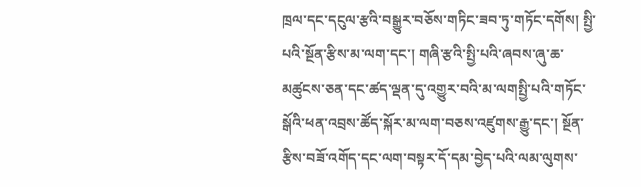ཁྲལ་དང་དངུལ་རྩའི་བསྒྱུར་བཅོས་གཏིང་ཟབ་ཏུ་གཏོང་དགོས། སྤྱི་པའི་སྔོན་རྩིས་མ་ལག་དང་། གཞི་རྩའི་སྤྱི་པའི་ཞབས་ཞུ་ཆ་མཚུངས་ཅན་དང་ཚད་ལྡན་དུ་འགྱུར་བའི་མ་ལགསྤྱི་པའི་གཏོང་སྒོའི་ཕན་འབྲས་ཚོད་སྐོར་མ་ལག་བཅས་འཛུགས་རྒྱུ་དང་། སྔོན་རྩིས་བཟོ་འགོད་དང་ལག་བསྟར་དོ་དམ་བྱེད་པའི་ལམ་ལུགས་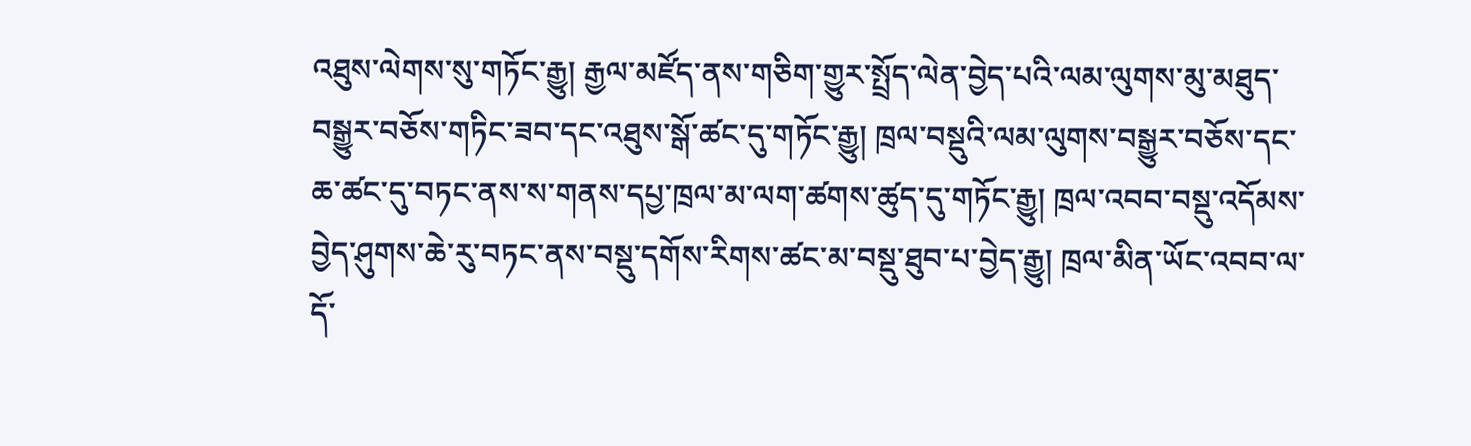འཐུས་ལེགས་སུ་གཏོང་རྒྱུ། རྒྱལ་མཛོད་ནས་གཅིག་གྱུར་སྤྲོད་ལེན་བྱེད་པའི་ལམ་ལུགས་མུ་མཐུད་བསྒྱུར་བཅོས་གཏིང་ཟབ་དང་འཐུས་སྒོ་ཚང་དུ་གཏོང་རྒྱུ། ཁྲལ་བསྡུའི་ལམ་ལུགས་བསྒྱུར་བཅོས་དང་ཆ་ཚང་དུ་བཏང་ནས་ས་གནས་དཔྱ་ཁྲལ་མ་ལག་ཚགས་ཚུད་དུ་གཏོང་རྒྱུ། ཁྲལ་འབབ་བསྡུ་འདོམས་བྱེད་ཤུགས་ཆེ་རུ་བཏང་ནས་བསྡུ་དགོས་རིགས་ཚང་མ་བསྡུ་ཐུབ་པ་བྱེད་རྒྱུ། ཁྲལ་མིན་ཡོང་འབབ་ལ་དོ་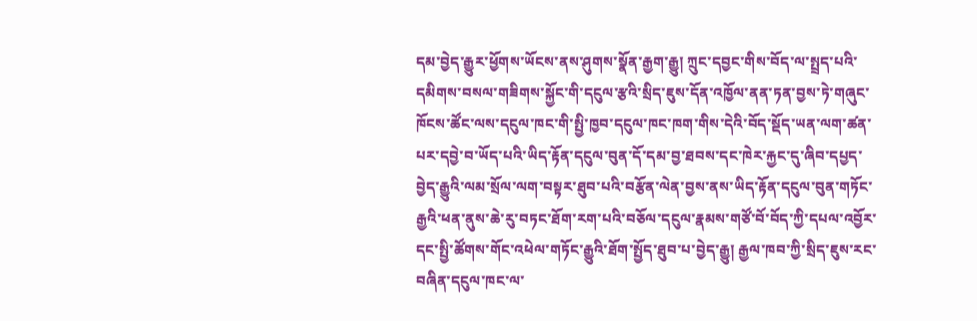དམ་བྱེད་རྒྱུར་ཕྱོགས་ཡོངས་ནས་ཤུགས་སྣོན་རྒྱག་རྒྱུ། ཀྲུང་དབྱང་གིས་བོད་ལ་སྤྲད་པའི་དམིགས་བསལ་གཟིགས་སྐྱོང་གི་དངུལ་རྩའི་སྲིད་ཇུས་དོན་འཁྱོལ་ནན་ཏན་བྱས་ཏེ་གཞུང་ཁོངས་ཚོང་ལས་དངུལ་ཁང་གི་སྤྱི་ཁྱབ་དངུལ་ཁང་ཁག་གིས་དེའི་བོད་སྡོད་ཡན་ལག་ཚན་པར་དབྱེ་བ་ཡོད་པའི་ཡིད་རྟོན་དངུལ་བུན་དོ་དམ་བྱ་ཐབས་དང་ཁེར་རྐྱང་དུ་ཞིབ་དཔྱད་བྱེད་རྒྱུའི་ལམ་སྲོལ་ལག་བསྟར་ཐུབ་པའི་བརྩོན་ལེན་བྱས་ནས་ཡིད་རྟོན་དངུལ་བུན་གཏོང་རྒྱའི་ཕན་ནུས་ཆེ་རུ་བཏང་ཐོག་རག་པའི་བཅོལ་དངུལ་རྣམས་གཙོ་བོ་བོད་ཀྱི་དཔལ་འབྱོར་དང་སྤྱི་ཚོགས་གོང་འཕེལ་གཏོང་རྒྱུའི་ཐོག་སྤྱོད་ཐུབ་པ་བྱེད་རྒྱུ། རྒྱལ་ཁབ་ཀྱི་སྲིད་ཇུས་རང་བཞིན་དངུལ་ཁང་ལ་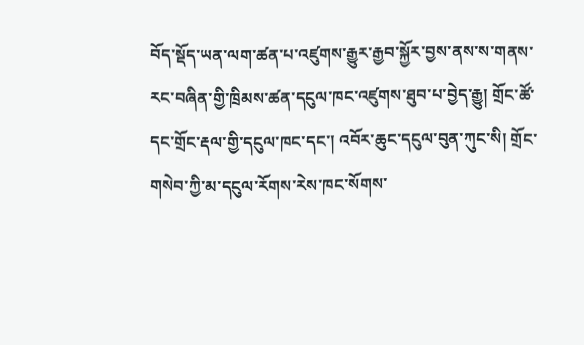བོད་སྡོད་ཡན་ལག་ཚན་པ་འཛུགས་རྒྱུར་རྒྱབ་སྐྱོར་བྱས་ནས་ས་གནས་རང་བཞིན་གྱི་ཁྲིམས་ཚན་དངུལ་ཁང་འཛུགས་ཐུབ་པ་བྱེད་རྒྱུ། གྲོང་ཚོ་དང་གྲོང་རྡལ་གྱི་དངུལ་ཁང་དང་། འབོར་ཆུང་དངུལ་བུན་ཀུང་སི། གྲོང་གསེབ་ཀྱི་མ་དངུལ་རོགས་རེས་ཁང་སོགས་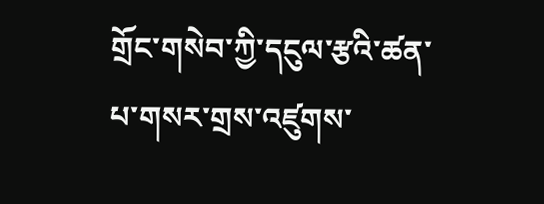གྲོང་གསེབ་ཀྱི་དངུལ་རྩའི་ཚན་པ་གསར་གྲས་འཛུགས་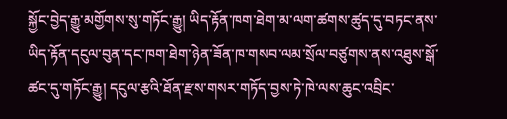སྐྱོང་བྱེད་རྒྱུ་མགྱོགས་སུ་གཏོང་རྒྱུ། ཡིད་རྟོན་ཁག་ཐེག་མ་ལག་ཚགས་ཚུད་དུ་བཏང་ནས་ཡིད་རྟོན་དངུལ་བུན་དང་ཁག་ཐེག་ཉེན་ཟོན་ཁ་གསབ་ལམ་སྲོལ་བཙུགས་ནས་འཐུས་སྒོ་ཚང་དུ་གཏོང་རྒྱུ། དངུལ་རྩའི་ཐོན་རྫས་གསར་གཏོད་བྱས་ཏེ་ཁེ་ལས་ཆུང་འབྲིང་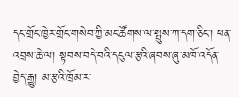དང་གྲོང་ཁྱེར་གྲོང་གསེབ་ཀྱི་མང་ཚོགས་ལ་སྤུས་ཀ་དག་ཅིང་། ཕན་འབྲས་ཆེ་ལ། སྟབས་བདེ་བའི་དངུལ་རྩའི་ཞབས་ཞུ་མཁོ་འདོན་བྱེད་རྒྱུ། མ་རྩའི་ཁྲོམ་ར་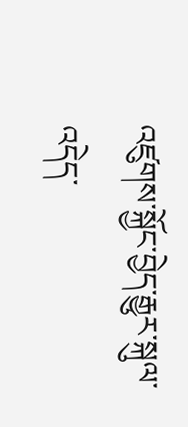འཛུགས་སྐྱོང་བྱེད་རྒྱུར་སྐུལ་འདེད་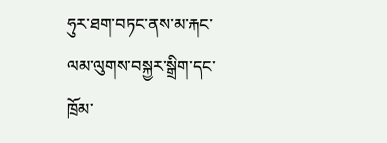ཧུར་ཐག་བཏང་ནས་མ་རྐང་ལམ་ལུགས་བསྐྱར་སྒྲིག་དང་ཁྲོམ་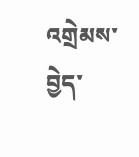འགྲེམས་བྱེད་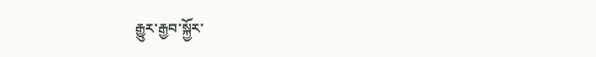རྒྱུར་རྒྱབ་སྐྱོར་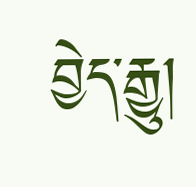བྱེད་རྒྱུ།